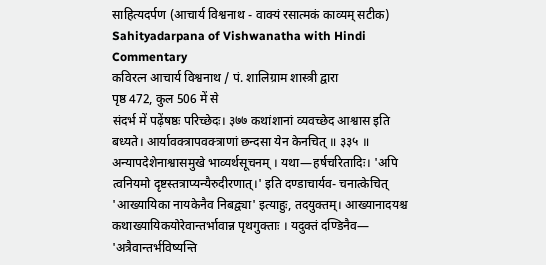साहित्यदर्पण (आचार्य विश्वनाथ - वाक्यं रसात्मकं काव्यम् सटीक)
Sahityadarpana of Vishwanatha with Hindi Commentary
कविरत्न आचार्य विश्वनाथ / पं. शालिग्राम शास्त्री द्वारा
पृष्ठ 472, कुल 506 में से
संदर्भ में पढ़ेंषष्ठः परिच्छेदः। ३७७ कथांशानां व्यवच्छेद आश्वास इति बध्यते। आर्यावक्त्रापवक्त्राणां छन्दसा येन केनचित् ॥ ३३५ ॥ अन्यापदेशेनाश्वासमुखे भाव्यर्थसूचनम् । यथा—हर्षचरितादिः। 'अपि त्वनियमो दृष्टस्तत्राप्यन्यैरुदीरणात्।' इति दण्डाचार्यव- चनात्केचित् 'आख्यायिका नायकेनैव निबद्व्या' इत्याहुः, तदयुक्तम्। आख्यानादयश्च कथाख्यायिकयोरेवान्तर्भावान्न पृथगुक्ताः । यदुक्तं दण्डिनैव— 'अत्रैवान्तर्भविष्यन्ति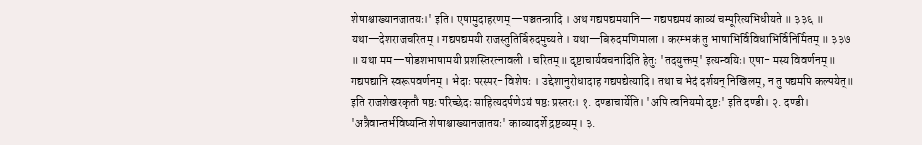शेषाश्चाख्यानजातयः।' इति। एषामुदाहरणम्—पञ्चतन्त्रादि । अथ गद्यपद्यमयानि— गद्यपद्यमयं काव्यं चम्पूरित्यभिधीयते ॥ ३३६ ॥ यथा—देशराजचरितम् । गद्यपद्यमयी राजस्तुतिर्बिरुदमुच्यते । यथा—बिरुदमणिमाला । करम्भकं तु भाषाभिर्विविधाभिर्विनिर्मितम् ॥ ३३७ ॥ यथा मम—षोडशभाषामयी प्रशस्तिरत्नावली । चरितम्॥ दृष्टाचार्यवचनादिति हेतुः 'तदयुक्तम्' इत्यन्वयिः। एषा- मस्य विवर्णनम्॥ गद्यपद्यानि स्वरूपवर्णनम् । भेदाः परस्पर- विशेषः । उद्देशानुरोधादाह गद्यपद्येत्यादि। तथा च भेदं दर्शयन् निखिलम्, न तु पद्यमपि कल्पयेत्॥ इति राजशेखरकृतौ षष्ठः परिच्छेदः साहित्यदर्पणेऽयं षष्ठः प्रस्तरः। १. दण्डाचार्येति। 'अपि त्वनियमो दृष्टः' इति दण्डी। २. दण्डी। 'अत्रैवान्तर्भविष्यन्ति शेषाश्चाख्यानजातयः' काव्यादर्शे द्रष्टव्यम्। ३.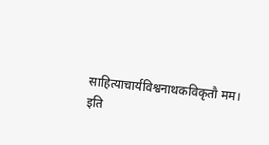साहित्याचार्यविश्वनाथकविकृतौ मम। इति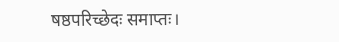षष्ठपरिच्छेदः समाप्तः।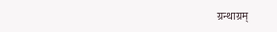ग्रन्थाग्रम्